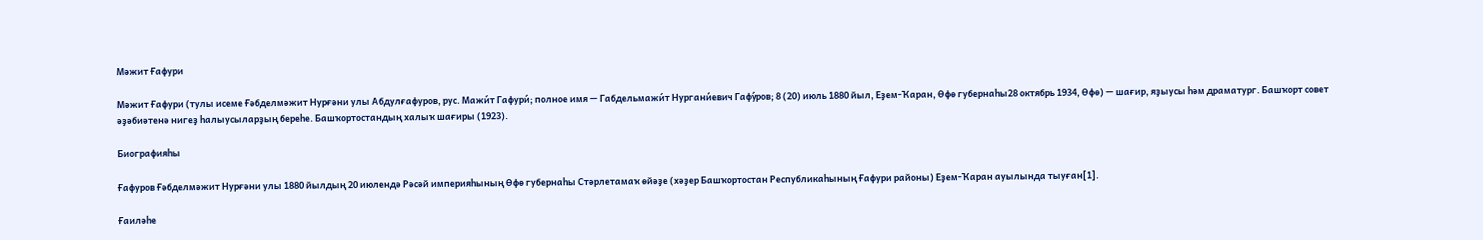Мәжит Ғафури

Мәжит Ғафури (тулы исеме Ғәбделмәжит Нурғәни улы Абдулғафуров, рус. Мажи́т Гафури́; полное имя — Габдельмажи́т Нургани́евич Гафу́ров; 8 (20) июль 1880 йыл, Еҙем-Ҡаран, Өфө губернаһы28 октябрь 1934, Өфө) — шағир, яҙыусы һәм драматург. Башҡорт совет әҙәбиәтенә нигеҙ һалыусыларҙың береһе. Башҡортостандың халыҡ шағиры (1923).

Биографияһы

Ғафуров Ғәбделмәжит Нурғәни улы 1880 йылдың 20 июлендә Рәсәй империяһының Өфө губернаһы Стәрлетамаҡ өйәҙе (хәҙер Башҡортостан Республикаһының Ғафури районы) Еҙем-Ҡаран ауылында тыуған[1].

Ғаиләһе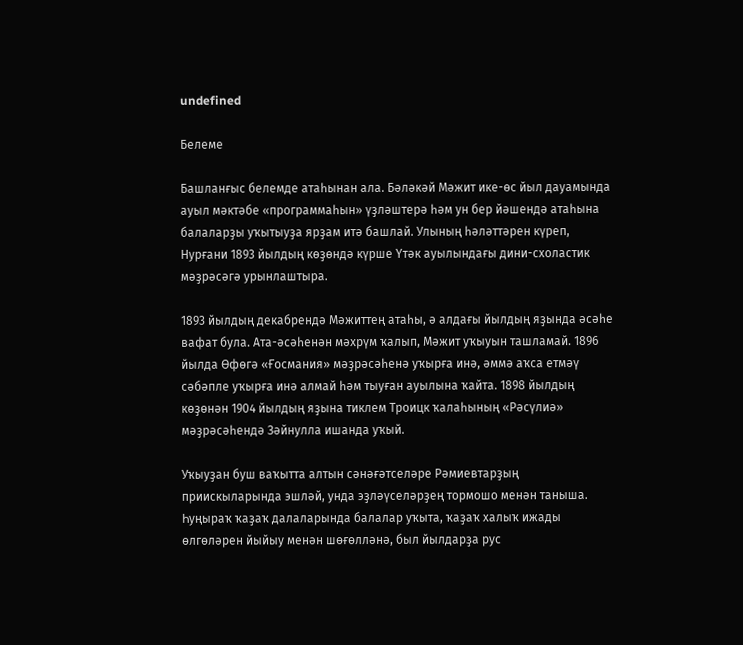undefined

Белеме

Башланғыс белемде атаһынан ала. Бәләкәй Мәжит ике-өс йыл дауамында ауыл мәктәбе «программаһын» үҙләштерә һәм ун бер йәшендә атаһына балаларҙы уҡытыуҙа ярҙам итә башлай. Улының һәләттәрен күреп, Нурғани 1893 йылдың көҙөндә күрше Үтәк ауылындағы дини-схоластик мәҙрәсәгә урынлаштыра.

1893 йылдың декабрендә Мәжиттең атаһы, ә алдағы йылдың яҙында әсәһе вафат була. Ата-әсәһенән мәхрүм ҡалып, Мәжит уҡыуын ташламай. 1896 йылда Өфөгә «Ғосмания» мәҙрәсәһенә уҡырға инә, әммә аҡса етмәү сәбәпле уҡырға инә алмай һәм тыуған ауылына ҡайта. 1898 йылдың көҙөнән 1904 йылдың яҙына тиклем Троицк ҡалаһының «Рәсүлиә» мәҙрәсәһендә Зәйнулла ишанда уҡый.

Уҡыуҙан буш ваҡытта алтын сәнәғәтселәре Рәмиевтарҙың приискыларында эшләй, унда эҙләүселәрҙең тормошо менән таныша. Һуңыраҡ ҡаҙаҡ далаларында балалар уҡыта, ҡаҙаҡ халыҡ ижады өлгөләрен йыйыу менән шөғөлләнә, был йылдарҙа рус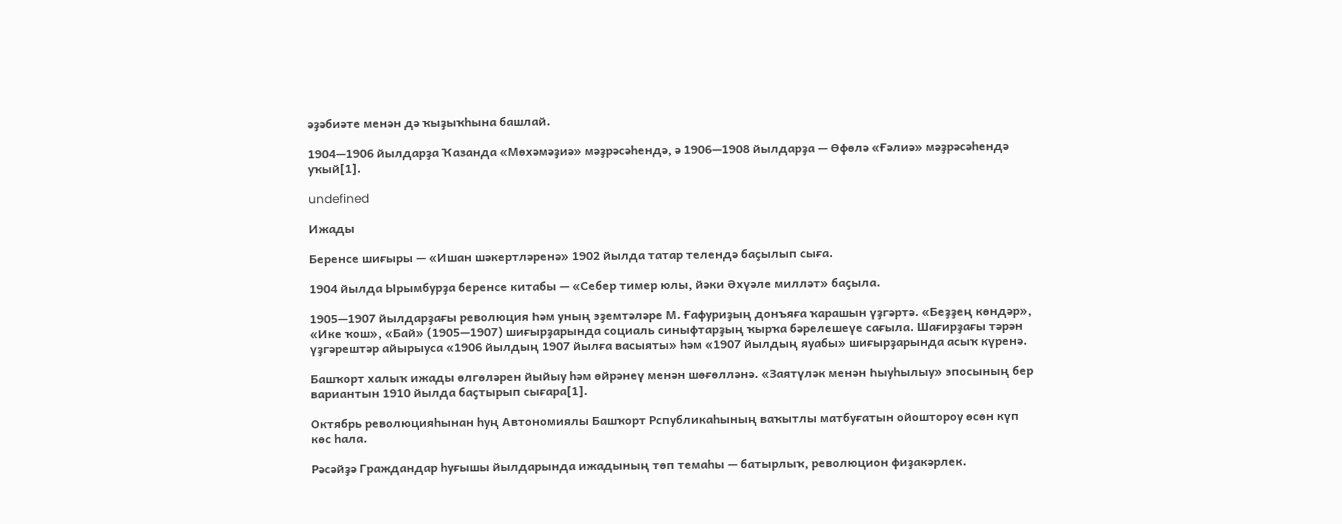әҙәбиәте менән дә ҡыҙыҡһына башлай.

1904—1906 йылдарҙа Ҡазанда «Мөхәмәҙиә» мәҙрәсәһендә, ә 1906—1908 йылдарҙа — Өфөлә «Ғәлиә» мәҙрәсәһендә уҡый[1].

undefined

Ижады

Беренсе шиғыры — «Ишан шәкертләренә» 1902 йылда татар телендә баҫылып сыға.

1904 йылда Ырымбурҙа беренсе китабы — «Себер тимер юлы, йәки Әхүәле милләт» баҫыла.

1905—1907 йылдарҙағы революция Һәм уның эҙемтәләре М. Ғафуриҙың донъяға ҡарашын үҙгәртә. «Беҙҙең көндәр», «Ике ҡош», «Бай» (1905—1907) шиғырҙарында социаль синыфтарҙың ҡырҡа бәрелешеүе сағыла. Шағирҙағы тәрән үҙгәрештәр айырыуса «1906 йылдың 1907 йылға васыяты» һәм «1907 йылдың яуабы» шиғырҙарында асыҡ күренә.

Башҡорт халыҡ ижады өлгөләрен йыйыу һәм өйрәнеү менән шөғөлләнә. «Заятүләк менән Һыуһылыу» эпосының бер вариантын 1910 йылда баҫтырып сығара[1].

Октябрь революцияһынан һуң Автономиялы Башҡорт Рспубликаһының ваҡытлы матбуғатын ойоштороу өсөн күп көс һала.

Рәсәйҙә Граждандар һуғышы йылдарында ижадының төп темаһы — батырлыҡ, революцион фиҙакәрлек.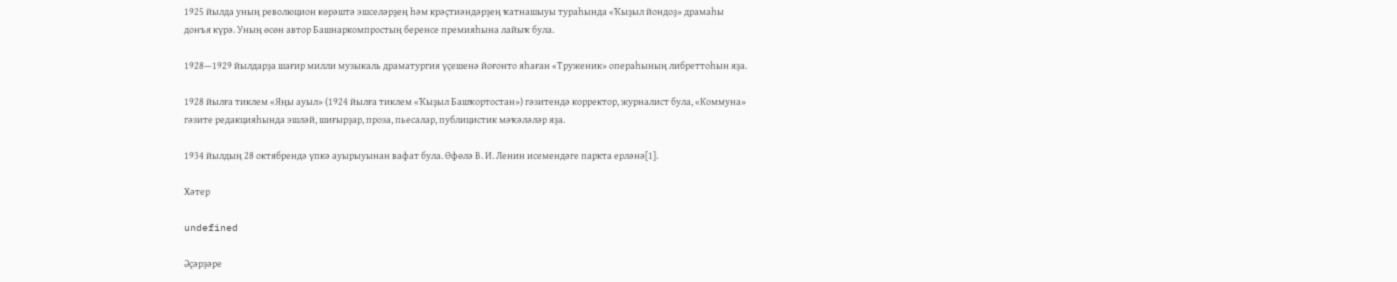1925 йылда уның революцион көрәштә эшселәрҙең һәм крәҫтиәндәрҙең ҡатнашыуы тураһында «Ҡыҙыл йондоҙ» драмаһы донъя күрә. Уның өсөн автор Башнаркомпростың беренсе премияһына лайыҡ була.

1928—1929 йылдарҙа шағир милли музыкаль драматургия үҫешенә йоғонто яһаған «Труженик» операһының либреттоһын яҙа.

1928 йылға тиклем «Яңы ауыл» (1924 йылға тиклем «Ҡыҙыл Башҡортостан») гәзитендә корректор, журналист була, «Коммуна» гәзите редакцияһында эшләй, шиғырҙар, проза, пьесалар, публицистик мәҡәләләр яҙа.

1934 йылдың 28 октябрендә үпкә ауырыуынан вафат була. Өфөлә В. И. Ленин исемендәге паркта ерләнә[1].

Хәтер

undefined

Әҫәрҙәре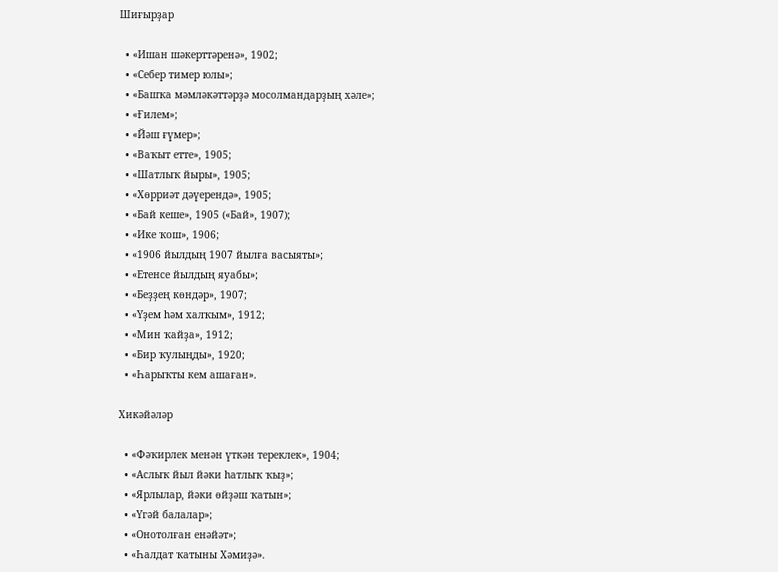Шиғырҙар

  • «Ишан шәкерттәренә», 1902;
  • «Себер тимер юлы»;
  • «Башҡа мәмләкәттәрҙә мосолмандарҙың хәле»;
  • «Ғилем»;
  • «Йәш ғүмер»;
  • «Ваҡыт етте», 1905;
  • «Шатлыҡ йыры», 1905;
  • «Хөрриәт дәүерендә», 1905;
  • «Бай кеше», 1905 («Бай», 1907);
  • «Ике ҡош», 1906;
  • «1906 йылдың 1907 йылға васыяты»;
  • «Етенсе йылдың яуабы»;
  • «Беҙҙең көндәр», 1907;
  • «Үҙем һәм халҡым», 1912;
  • «Мин ҡайҙа», 1912;
  • «Бир ҡулыңды», 1920;
  • «Һарыҡты кем ашаған».

Хикәйәләр

  • «Фәҡирлек менән үткән тереклек», 1904;
  • «Аслыҡ йыл йәки һатлыҡ ҡыҙ»;
  • «Ярлылар, йәки өйҙәш ҡатын»;
  • «Үгәй балалар»;
  • «Онотолған енәйәт»;
  • «Һалдат ҡатыны Хәмиҙә».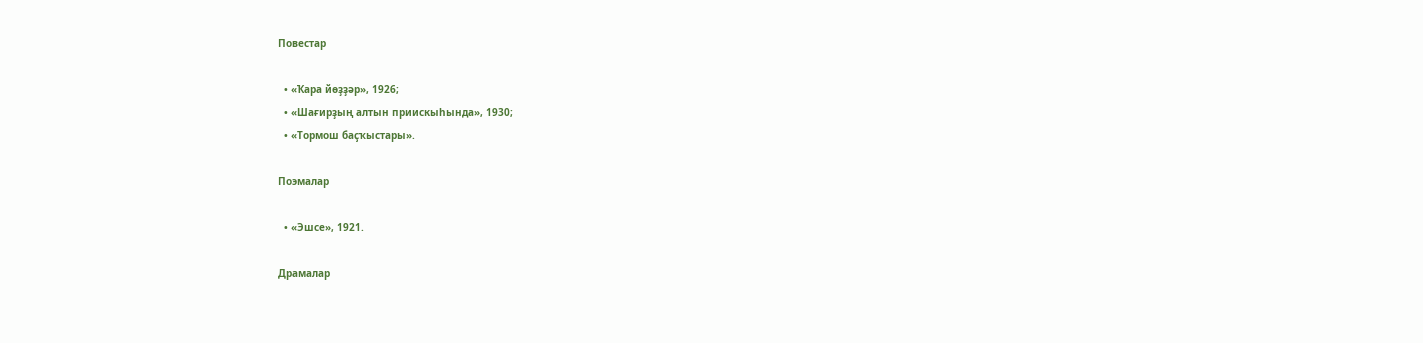Повестар

  • «Ҡара йөҙҙәр», 1926;
  • «Шағирҙың алтын приискыһында», 1930;
  • «Тормош баҫҡыстары».

Поэмалар

  • «Эшсе», 1921.

Драмалар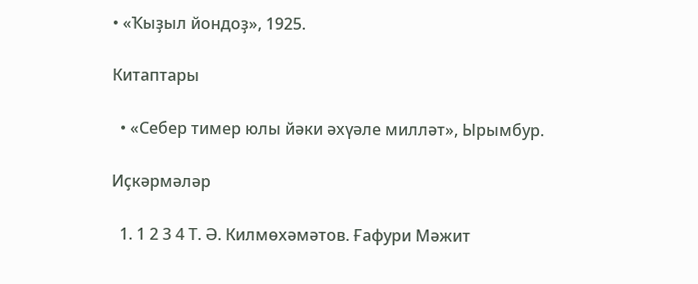• «Ҡыҙыл йондоҙ», 1925.

Китаптары

  • «Себер тимер юлы йәки әхүәле милләт», Ырымбур.

Иҫкәрмәләр

  1. 1 2 3 4 Т. Ә. Килмөхәмәтов. Ғафури Мәжит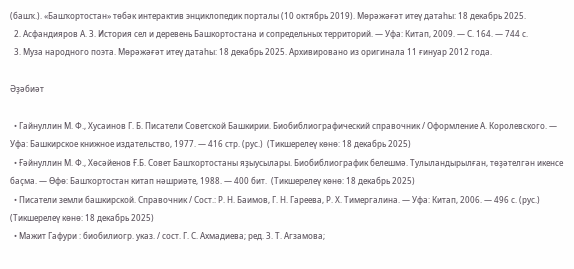(башҡ.). «Башҡортостан» төбәк интерактив энциклопедик порталы (10 октябрь 2019). Мөрәжәғәт итеү датаһы: 18 декабрь 2025.
  2. Асфандияров А. З. История сел и деревень Башкортостана и сопредельных территорий. — Уфа: Китап, 2009. — С. 164. — 744 с.
  3. Муза народного поэта. Мөрәжәғәт итеү датаһы: 18 декабрь 2025. Архивировано из оригинала 11 ғинуар 2012 года.

Әҙәбиәт

  • Гайнуллин М. Ф., Хусаинов Г. Б. Писатели Советской Башкирии. Биобиблиографический справочник / Оформление А. Королевского. — Уфа: Башкирское книжное издательство, 1977. — 416 стр. (рус.)  (Тикшерелеү көнө: 18 декабрь 2025)
  • Ғәйнуллин М. Ф., Хөсәйенов Ғ.Б. Совет Башҡортостаны яҙыусылары. Биобиблиографик белешмә. Тулыландырылған, төҙәтелгән икенсе баҫма. — Өфө: Башҡортостан китап нәшриәте, 1988. — 400 бит.  (Тикшерелеү көнө: 18 декабрь 2025)
  • Писатели земли башкирской. Справочник / Сост.: Р. Н. Баимов, Г. Н. Гареева, Р. Х. Тимергалина. — Уфа: Китап, 2006. — 496 с. (рус.)  (Тикшерелеү көнө: 18 декабрь 2025)
  • Мажит Гафури : биобилиогр. указ. / сост. Г. С. Ахмадиева; ред. З. Т. Агзамова;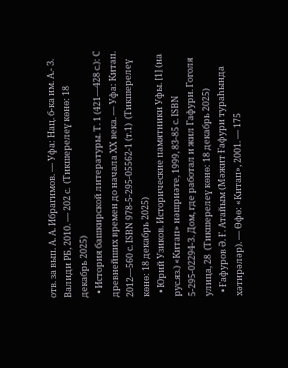отв. за вып. А. А. Ибрагимов. — Уфа: Нац. б-ка им. А.- З. Валиди РБ, 2010. — 202 с.  (Тикшерелеү көнө: 18 декабрь 2025)
  • История башкирской литературы. Т. 1 (421—428 с.): С древнейших времен до начала XX века. — Уфа: Китап. 2012—560 с. ISBN 978-5-295-05562-1 (т.1)  (Тикшерелеү көнө: 18 декабрь 2025)
  • Юрий Узиков. Исторические памятники Уфы. [1] (на рус.яз.) «Китап» нәшриәте, 1999, 83-85 с. ISBN 5-295-02294-3. Дом, где работал и жил Гафури. Гоголя улица, 28  (Тикшерелеү көнө: 18 декабрь 2025)
  • Ғафуров Ә. Ғ. Атайым (Мәжит Ғафури тураһында хәтирәләр). — Өфө: «Китап», 2001. — 175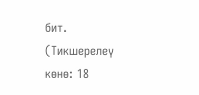бит.  (Тикшерелеү көнө: 18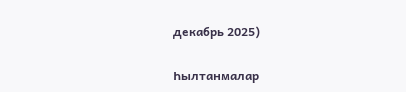декабрь 2025)

Һылтанмалар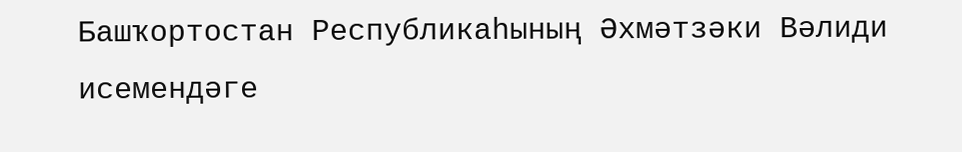Башҡортостан Республикаһының Әхмәтзәки Вәлиди исемендәге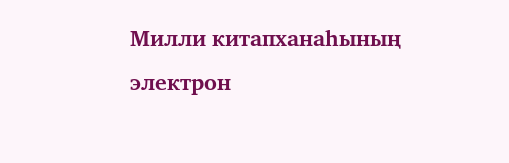Милли китапханаһының электрон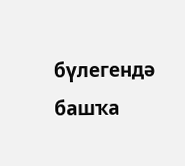бүлегендә
башҡа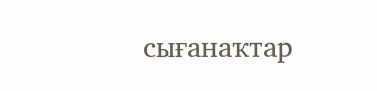сығанаҡтар